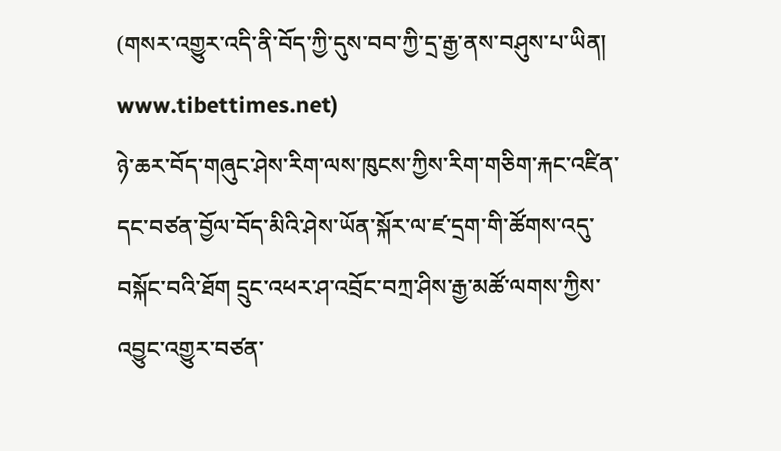(གསར་འགྱུར་འདི་ནི་བོད་ཀྱི་དུས་བབ་ཀྱི་དྲ་རྒྱ་ནས་བཤུས་པ་ཡིན། www.tibettimes.net)
ཉེ་ཆར་བོད་གཞུང་ཤེས་རིག་ལས་ཁུངས་ཀྱིས་རིག་གཅིག་རྐང་འཛིན་དང་བཙན་བྱོལ་བོད་མིའི་ཤེས་ཡོན་སྐོར་ལ་ཛ་དྲག་གི་ཚོགས་འདུ་བསྐོང་བའི་ཐོག དྲུང་འཕར་ཤ་འབྲོང་བཀྲ་ཤིས་རྒྱ་མཚོ་ལགས་ཀྱིས་འབྱུང་འགྱུར་བཙན་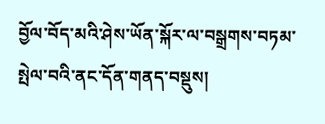བྱོལ་བོད་མའི་ཤེས་ཡོན་སྐོར་ལ་བསྒྲགས་བཏམ་སྤེལ་བའི་ནང་དོན་གནད་བསྡུས།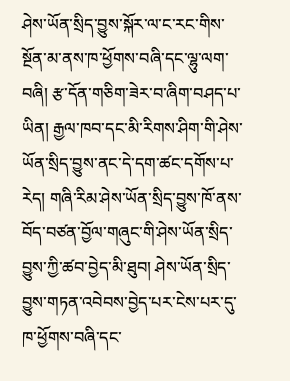ཤེས་ཡོན་སྲིད་བྱུས་སྐོར་ལ་ང་རང་གིས་སྔོན་མ་ནས་ཁ་ཕྱོགས་བཞི་དང་ལྷུ་ལག་བཞི། རྩ་དོན་གཅིག་ཟེར་བ་ཞིག་བཤད་པ་ཡིན། རྒྱལ་ཁབ་དང་མི་རིགས་ཤིག་གི་ཤེས་ཡོན་སྲིད་བྱུས་ནང་དེ་དག་ཚང་དགོས་པ་རེད། གཞི་རིམ་ཤེས་ཡོན་སྲིད་བྱུས་ཁོ་ནས་བོད་བཙན་བྱོལ་གཞུང་གི་ཤེས་ཡོན་སྲིད་བྱུས་ཀྱི་ཚབ་བྱེད་མི་ཐུབ། ཤེས་ཡོན་སྲིད་བྱུས་གཏན་འབེབས་བྱེད་པར་ངེས་པར་དུ་ཁ་ཕྱོགས་བཞི་དང་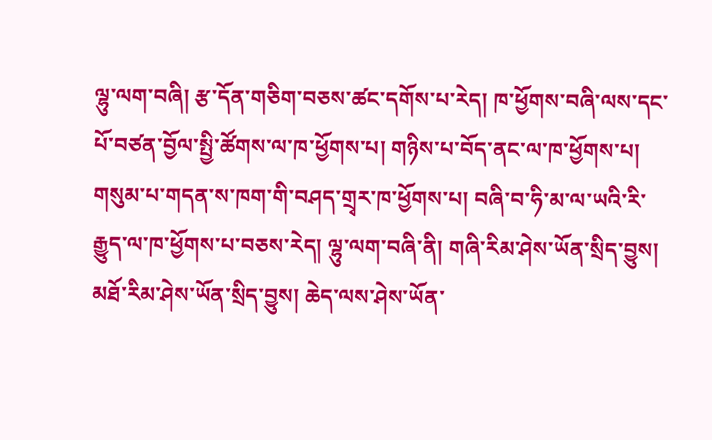ལྷུ་ལག་བཞི། རྩ་དོན་གཅིག་བཅས་ཚང་དགོས་པ་རེད། ཁ་ཕྱོགས་བཞི་ལས་དང་པོ་བཙན་བྱོལ་སྤྱི་ཚོགས་ལ་ཁ་ཕྱོགས་པ། གཉིས་པ་བོད་ནང་ལ་ཁ་ཕྱོགས་པ། གསུམ་པ་གདན་ས་ཁག་གི་བཤད་གྲྭར་ཁ་ཕྱོགས་པ། བཞི་བ་ཧི་མ་ལ་ཡའི་རི་རྒྱུད་ལ་ཁ་ཕྱོགས་པ་བཅས་རེད། ལྷུ་ལག་བཞི་ནི། གཞི་རིམ་ཤེས་ཡོན་སྲིད་བྱུས། མཐོ་རིམ་ཤེས་ཡོན་སྲིད་བྱུས། ཆེད་ལས་ཤེས་ཡོན་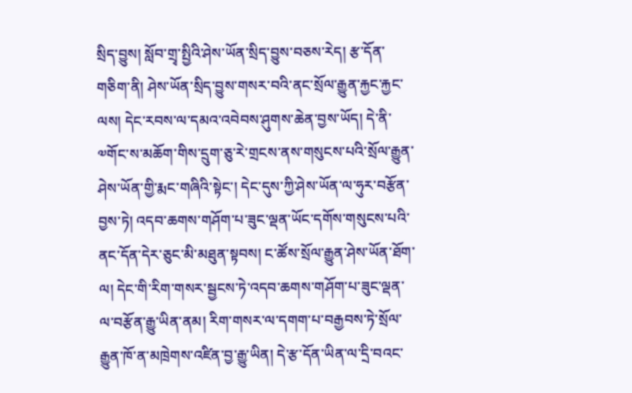སྲིད་བྱུས། སློབ་གྲྭ་སྤྱིའི་ཤེས་ཡོན་སྲིད་བྱུས་བཅས་རེད། རྩ་དོན་གཅིག་ནི། ཤེས་ཡོན་སྲིད་བྱུས་གསར་བའི་ནང་སྲོལ་རྒྱུན་རྐྱང་རྐྱང་ལས། དེང་རབས་ལ་དམའ་འབེབས་ཤུགས་ཆེན་བྱས་ཡོད། དེ་ནི་༧གོང་ས་མཆོག་གིས་དྲུག་ཅུ་རེ་གྲངས་ནས་གསུངས་པའི་སྲོལ་རྒྱུན་ཤེས་ཡོན་གྱི་རྨང་གཞིའི་སྟེང་། དེང་དུས་ཀྱི་ཤེས་ཡོན་ལ་ཧུར་བརྩོན་བྱས་ཏེ། འདབ་ཆགས་གཤོག་པ་ཟུང་ལྡན་ཡོང་དགོས་གསུངས་པའི་ནང་དོན་དེར་ཅུང་མི་མཐུན་སྟབས། ང་ཚོས་སྲོལ་རྒྱུན་ཤེས་ཡོན་ཐོག་ལ། དེང་གི་རིག་གསར་སྦྱངས་ཏེ་འདབ་ཆགས་གཤོག་པ་ཟུང་ལྡན་ལ་བརྩོན་རྒྱུ་ཡིན་ནམ། རིག་གསར་ལ་དགག་པ་བརྒྱབས་ཏེ་སྲོལ་རྒྱུན་ཁོ་ན་མཁྲེགས་འཛིན་བྱ་རྒྱུ་ཡིན། དེ་རྩ་དོན་ཡིན་ལ་དྲི་བའང་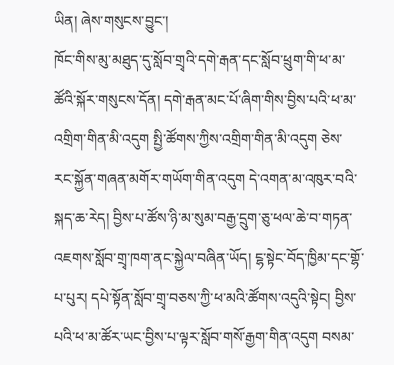ཡིན། ཞེས་གསུངས་བྱུང་།
ཁོང་གིས་མུ་མཐུད་དུ་སློབ་གྲྭའི་དགེ་རྒན་དང་སློབ་ཕྲུག་གི་ཕ་མ་ཚོའི་སྐོར་གསུངས་དོན། དགེ་རྒན་མང་པོ་ཞིག་གིས་བྱིས་པའི་ཕ་མ་འགྲིག་གིན་མི་འདུག སྤྱི་ཚོགས་ཀྱིས་འགྲིག་གིན་མི་འདུག ཅེས་རང་སྐྱོན་གཞན་མགོར་གཡོག་གིན་འདུག དེ་འགན་མ་འཁུར་བའི་སྐད་ཆ་རེད། བྱིས་པ་ཚོས་ཉི་མ་སུམ་བརྒྱ་དྲུག་ཅུ་ཕལ་ཆེ་བ་གཏན་འཇགས་སློབ་གྲྭ་ཁག་ནང་སྐྱེལ་བཞིན་ཡོད། ངྷ་སྟེང་བོད་ཁྱིམ་དང་གྷོ་པ་པུར། དཔེ་སྟོན་སློབ་གྲྭ་བཅས་ཀྱི་ཕ་མའི་ཚོགས་འདུའི་སྟེང། བྱིས་པའི་ཕ་མ་ཚོར་ཡང་བྱིས་པ་ལྟར་སློབ་གསོ་རྒྱག་གིན་འདུག བསམ་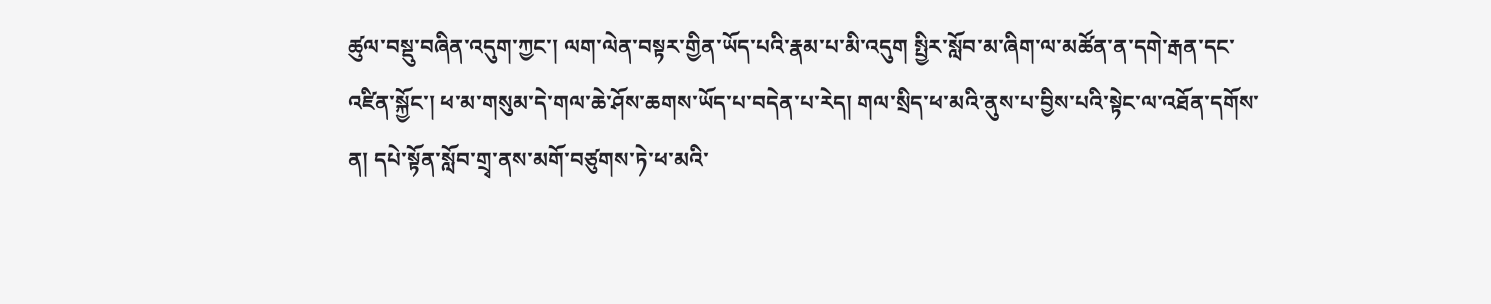ཚུལ་བསྡུ་བཞིན་འདུག་ཀྱང་། ལག་ལེན་བསྟར་གྱིན་ཡོད་པའི་རྣམ་པ་མི་འདུག སྤྱིར་སློབ་མ་ཞིག་ལ་མཚོན་ན་དགེ་རྒན་དང་འཛིན་སྐྱོང་། ཕ་མ་གསུམ་དེ་གལ་ཆེ་ཤོས་ཆགས་ཡོད་པ་བདེན་པ་རེད། གལ་སྲིད་ཕ་མའི་ནུས་པ་བྱིས་པའི་སྟེང་ལ་འཐོན་དགོས་ན། དཔེ་སྟོན་སློབ་གྲྭ་ནས་མགོ་བཙུགས་ཏེ་ཕ་མའི་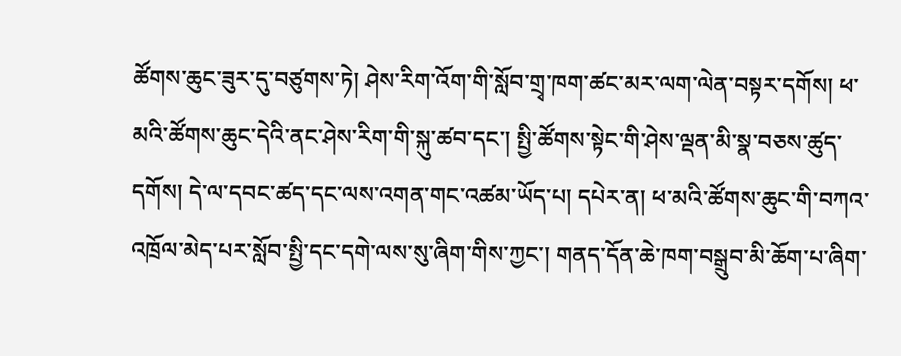ཚོགས་ཆུང་ཟུར་དུ་བཙུགས་ཏེ། ཤེས་རིག་འོག་གི་སློབ་གྲྭ་ཁག་ཚང་མར་ལག་ལེན་བསྟར་དགོས། ཕ་མའི་ཚོགས་ཆུང་དེའི་ནང་ཤེས་རིག་གི་སྐུ་ཚབ་དང་། སྤྱི་ཚོགས་སྟེང་གི་ཤེས་ལྡན་མི་སྣ་བཅས་ཚུད་དགོས། དེ་ལ་དབང་ཚད་དང་ལས་འགན་གང་འཚམ་ཡོད་པ། དཔེར་ན། ཕ་མའི་ཚོགས་ཆུང་གི་བཀའ་འཁྲོལ་མེད་པར་སློབ་སྤྱི་དང་དགེ་ལས་སུ་ཞིག་གིས་ཀྱང་། གནད་དོན་ཆེ་ཁག་བསྒྲུབ་མི་ཆོག་པ་ཞིག་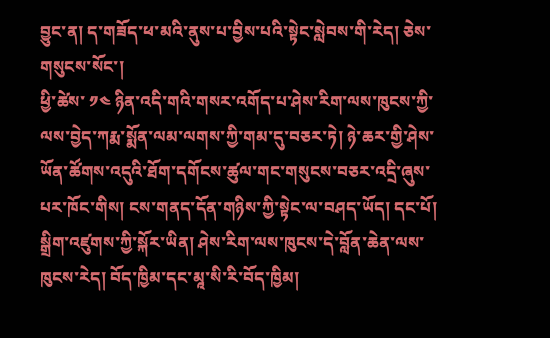བྱུང་ན། ད་གཟོད་ཕ་མའི་ནུས་པ་བྱིས་པའི་སྟེང་སླེབས་གི་རེད། ཅེས་གསུངས་སོང་།
ཕྱི་ཚེས་ ༡༤ ཉིན་འདི་གའི་གསར་འགོད་པ་ཤེས་རིག་ལས་ཁུངས་ཀྱི་ལས་བྱེད་ཀརྨ་སྨོན་ལམ་ལགས་ཀྱི་གམ་དུ་བཅར་ཏེ། ཉེ་ཆར་གྱི་ཤེས་ཡོན་ཚོགས་འདུའི་ཐོག་དགོངས་ཚུལ་གང་གསུངས་བཅར་འདྲི་ཞུས་པར་ཁོང་གིས། ངས་གནད་དོན་གཉིས་ཀྱི་སྟེང་ལ་བཤད་ཡོད། དང་པོ། སྒྲིག་འཛུགས་ཀྱི་སྐོར་ཡིན། ཤེས་རིག་ལས་ཁུངས་དེ་བློན་ཆེན་ལས་ཁུངས་རེད། བོད་ཁྱིམ་དང་མཱ་སི་རི་བོད་ཁྱིམ།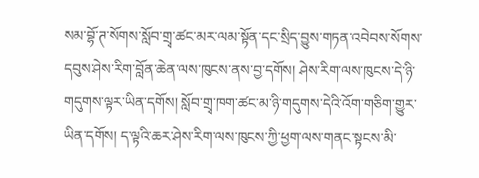སམ་བྷོ་ཊ་སོགས་སློབ་གྲྭ་ཚང་མར་ལམ་སྟོན་དང་སྲིད་བྱུས་གཏན་འབེབས་སོགས་དབུས་ཤེས་རིག་བློན་ཆེན་ལས་ཁུངས་ནས་བྱ་དགོས། ཤེས་རིག་ལས་ཁུངས་དེ་ཉི་གདུགས་ལྟར་ཡིན་དགོས། སློབ་གྲྭ་ཁག་ཚང་མ་ཉི་གདུགས་དེའི་འོག་གཅིག་གྱུར་ཡིན་དགོས། ད་ལྟའི་ཆར་ཤེས་རིག་ལས་ཁུངས་ཀྱི་ཕྱག་ལས་གནང་སྟངས་མི་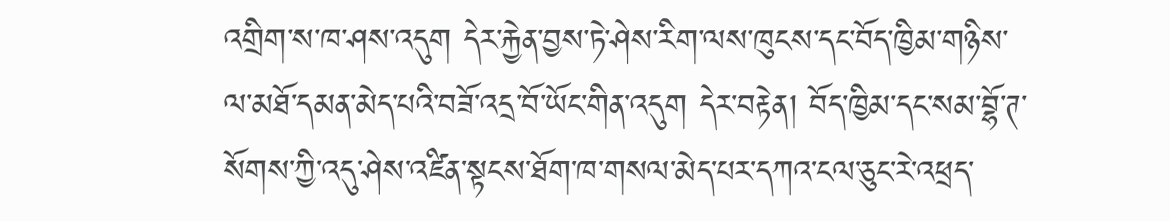འགྲིག་ས་ཁ་ཤས་འདུག དེར་རྐྱེན་བྱས་ཏེ་ཤེས་རིག་ལས་ཁུངས་དང་བོད་ཁྱིམ་གཉིས་ལ་མཐོ་དམན་མེད་པའི་བཟོ་འདྲ་བོ་ཡོང་གིན་འདུག དེར་བརྟེན། བོད་ཁྱིམ་དང་སམ་བྷོ་ཊ་སོགས་ཀྱི་འདུ་ཤེས་འཛིན་སྟངས་ཐོག་ཁ་གསལ་མེད་པར་དཀའ་ངལ་ཅུང་རེ་འཕྲད་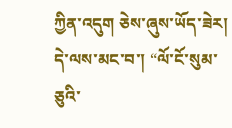ཀྱིན་འདུག ཅེས་ཞུས་ཡོད་ཟེར།
དེ་ལས་མང་བ་། “ལོ་ངོ་སུམ་ཅུའི་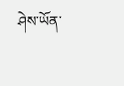ཤེས་ཡོན་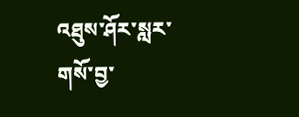འཐུས་ཤོར་སླར་གསོ་བྱ་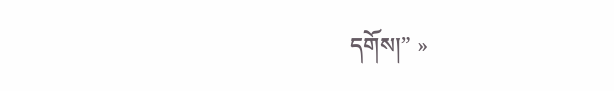དགོས།” »